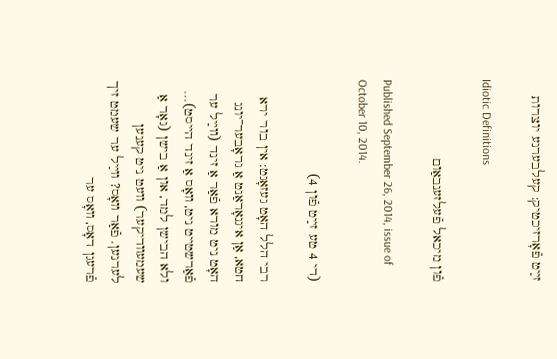זײַט פֿאָרזיכטיק: קעלבערנע יוצרות

Idiotic Definitions

פֿון מיכאל פֿעלזענבאַום

Published September 26, 2014, issue of October 10, 2014.

(די 4 טע זײַט פֿון 4)

רבי הלל האָט געזאָגט: אין בור ירא חטא, אַן איגנאָראַנט אַ גראָבער־יונג האָט ניט מורא פֿאַר אַ זינד (װײַל ער פֿאַרשטײט ניט, װאָס אַ זינד הײסט)… ולא הבישן למד, און אַ בישן (גאָר אַ שעמעװדיקער) װעט ניט קענען לערנען. פֿאַר װאָס? װײַל ער שעמט זיך פֿרעגן דאָס, װאָס ער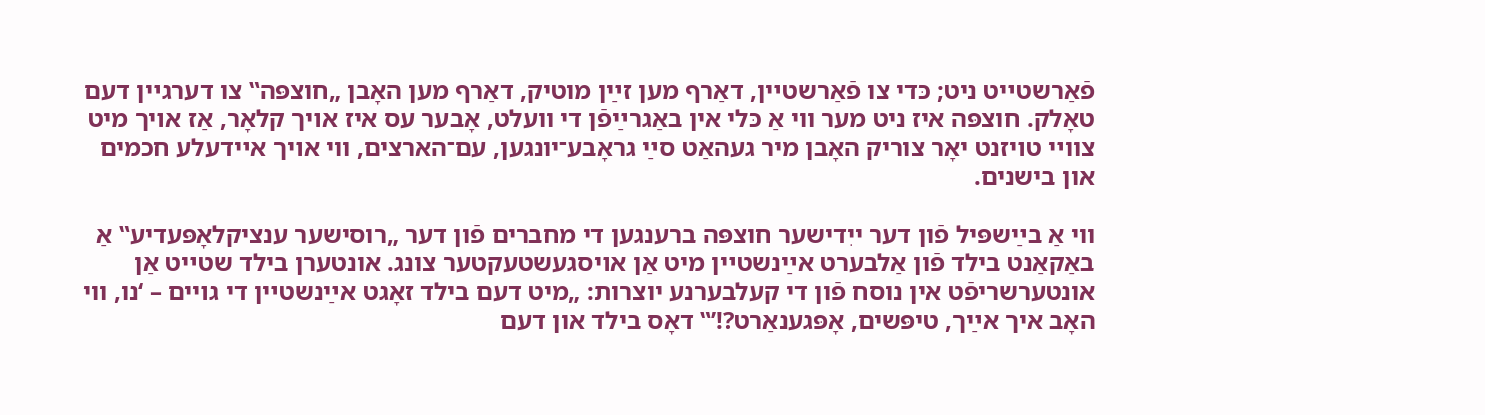פֿאַרשטײט ניט; כּדי צו פֿאַרשטײן, דאַרף מען זײַן מוטיק, דאַרף מען האָבן „חוצפּה‟ צו דערגײן דעם טאָלק. חוצפּה איז ניט מער װי אַ כּלי אין באַגרײַפֿן די װעלט, אָבער עס איז אױך קלאָר, אַז אױך מיט צװײ טױזנט יאָר צוריק האָבן מיר געהאַט סײַ גראָבע־יונגען, עם־הארצים, װי אױך אײדעלע חכמים און בישנים.

װי אַ בײַשפּיל פֿון דער ייִדישער חוצפּה ברענגען די מחברים פֿון דער „רוסישער ענציקלאָפּעדיע‟ אַ באַקאַנט בילד פֿון אַלבערט אײַנשטײן מיט אַן אױסגעשטעקטער צונג. אונטערן בילד שטײט אַן אונטערשריפֿט אין נוסח פֿון די קעלבערנע יוצרות: „מיט דעם בילד זאָגט אײַנשטײן די גױים – ‘נו, װי האָב איך אײַך, טיפּשים, אָפּגענאַרט?!’‟ דאָס בילד און דעם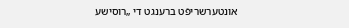אונטערשריפֿט ברענגט די „רוסישע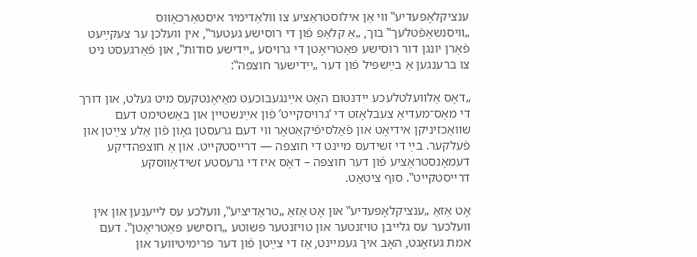ענציקלאָפּעדיע‟ װי אַן אילוסטראַציע צו װלאַדימיר איסטאַרכאָװס „װיסנשאַפֿטלעך‟ בוך, „אַ קלאַפּ פֿון די רוסישע געטער‟, אין װעלכן ער צעקײַעט פֿאַרן יונגן דור רוסישע פּאַטריאָטן די גרױסע „ייִדישע סודות‟, און פֿאַרגעסט ניט צו ברענגען אַ בײַשפּיל פֿון דער „ייִדישער חוצפּה‟:

„דאָס אַלװעלטלעכע ייִדנטום האָט אײַנגעבוכעט מאַיאָנטקעס מיט געלט, און דורך די מאַס־מעדיאַ צעבלאָזט די ‘גרױסקײט’ פֿון אײַנשטײן און באַשטימט דעם שװאַכזיניקן אידיאָט און פֿאַלסיפֿיקאַטאָר װי דעם גרעסטן גאָון פֿון אַלע צײַטן און פֿעלקער. בײַ די זשידעס מיינט די חוצפּה — דרײסטקײט. און אַ חוצפּהדיקע דעמאָנסטראַציע פֿון דער חוצפּה – דאָס איז די גרעסטע זשידאָװסקע דרײסטקײט‟. סוף ציטאַט.

אָט אַזאַ „ענציקלאָפּעדיע‟ און אָט אַזאַ „טראַדיציע‟, װעלכע עס לײענען און אין װעלכער עס גלײבן טױזנטער און טױזנטער פּשוטע „רוסישע פּאַטריאָטן‟. דעם אמת געזאָגט, האָב איך געמײנט, אַז די צײַטן פֿון דער פּרימיטיװער און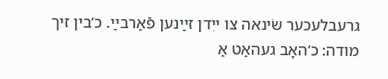גרעבלעכער שׂינאה צו ייִדן זײַנען פֿאַרבײַ. כ’בין זיך מודה: כ’האָב געהאַט אַ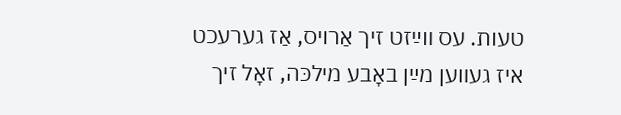טעות. עס װײַזט זיך אַרױס, אַז גערעכט איז געװען מײַן באָבע מילכּה, זאָל זיך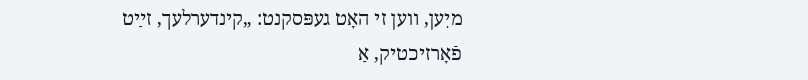מיִען, װען זי האָט געפּסקנט: „קינדערלעך, זײַט פֿאָרזיכטיק, אַ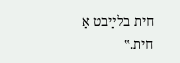חית בלײַבט אַ חית.‟